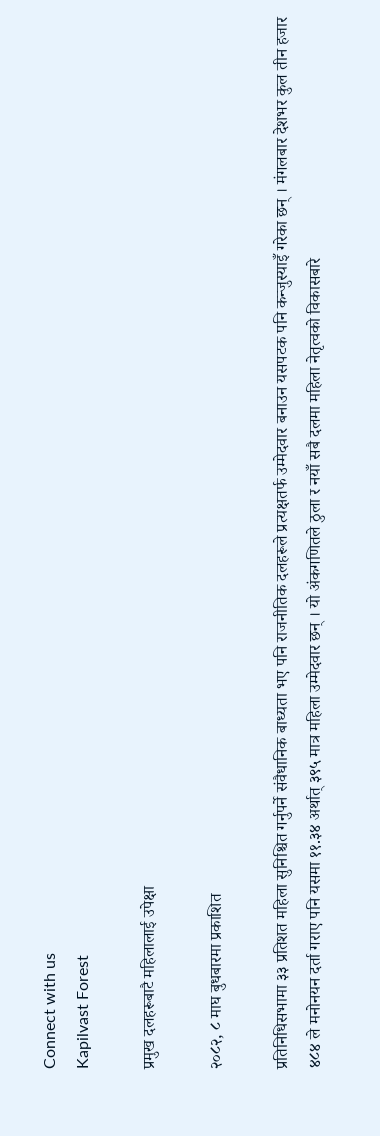Connect with us
Kapilvast Forest

प्रमुख दलहरूबाटै महिलालाई उपेक्षा

२०८२, ८ माघ बुधबारमा प्रकाशित

प्रतिनिधिसभामा ३३ प्रतिशत महिला सुनिश्चित गर्नुपर्ने संवैधानिक बाध्यता भए पनि राजनीतिक दलहरूले प्रत्यक्षतर्फ उम्मेदवार बनाउन यसपटक पनि कन्जुस्याइँ गरेका छन् । मंगलबार देशभर कुल तीन हजार ४८४ ले मनोनयन दर्ता गराए पनि यसमा ११.३४ अर्थात् ३९५ मात्र महिला उम्मेदवार छन् । यो अंकगणितले ठुला र नयाँ सबै दलमा महिला नेतृत्वको विकासबारे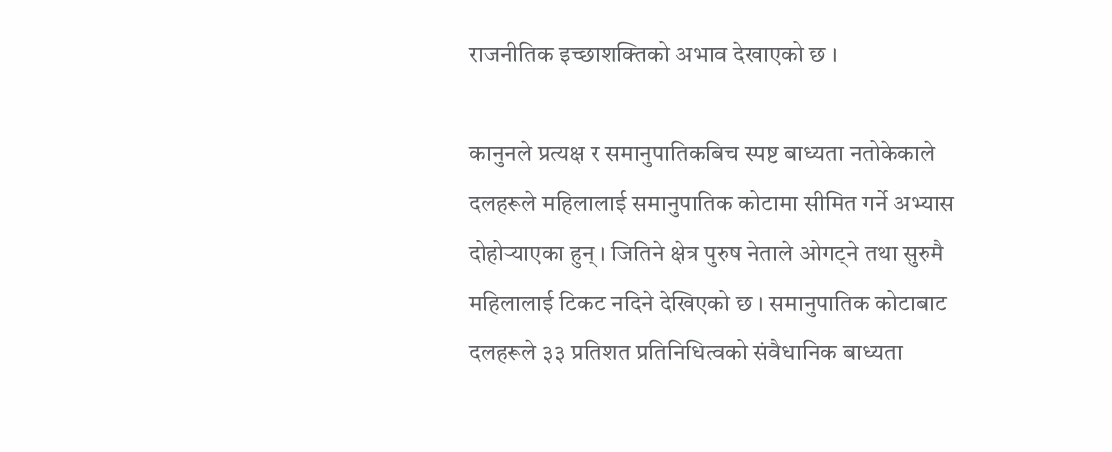राजनीतिक इच्छाशक्तिको अभाव देखाएको छ ।

कानुनले प्रत्यक्ष र समानुपातिकबिच स्पष्ट बाध्यता नतोकेकाले दलहरूले महिलालाई समानुपातिक कोटामा सीमित गर्ने अभ्यास दोहोर्‍याएका हुन् । जितिने क्षेत्र पुरुष नेताले ओगट्ने तथा सुरुमै महिलालाई टिकट नदिने देखिएको छ । समानुपातिक कोटाबाट दलहरूले ३३ प्रतिशत प्रतिनिधित्वको संवैधानिक बाध्यता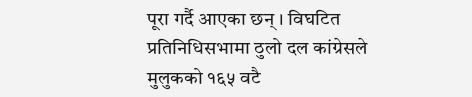पूरा गर्दै आएका छन् । विघटित प्रतिनिधिसभामा ठुलो दल कांग्रेसले मुलुकको १६५ वटै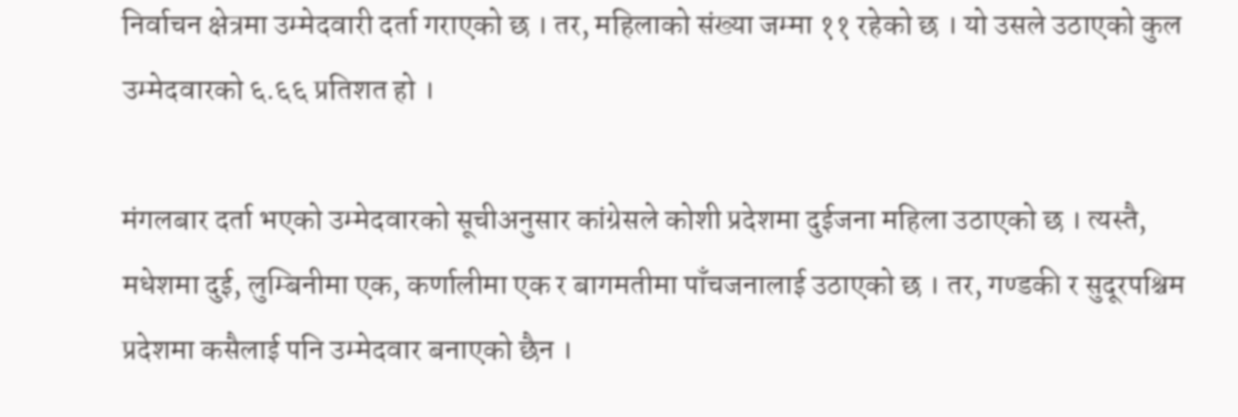निर्वाचन क्षेत्रमा उम्मेदवारी दर्ता गराएको छ । तर, महिलाको संख्या जम्मा ११ रहेको छ । यो उसले उठाएको कुल उम्मेदवारको ६.६६ प्रतिशत हो ।

मंगलबार दर्ता भएको उम्मेदवारको सूचीअनुसार कांग्रेसले कोशी प्रदेशमा दुईजना महिला उठाएको छ । त्यस्तै, मधेशमा दुई, लुम्बिनीमा एक, कर्णालीमा एक र बागमतीमा पाँचजनालाई उठाएको छ । तर, गण्डकी र सुदूरपश्चिम प्रदेशमा कसैलाई पनि उम्मेदवार बनाएको छैन ।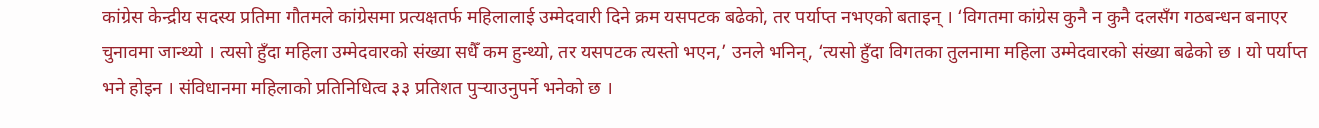कांग्रेस केन्द्रीय सदस्य प्रतिमा गौतमले कांग्रेसमा प्रत्यक्षतर्फ महिलालाई उम्मेदवारी दिने क्रम यसपटक बढेको, तर पर्याप्त नभएको बताइन् । ‘विगतमा कांग्रेस कुनै न कुनै दलसँग गठबन्धन बनाएर चुनावमा जान्थ्यो । त्यसो हुँदा महिला उम्मेदवारको संख्या सधैँ कम हुन्थ्यो, तर यसपटक त्यस्तो भएन,’ उनले भनिन्, ‘त्यसो हुँदा विगतका तुलनामा महिला उम्मेदवारको संख्या बढेको छ । यो पर्याप्त भने होइन । संविधानमा महिलाको प्रतिनिधित्व ३३ प्रतिशत पुर्‍याउनुपर्ने भनेको छ ।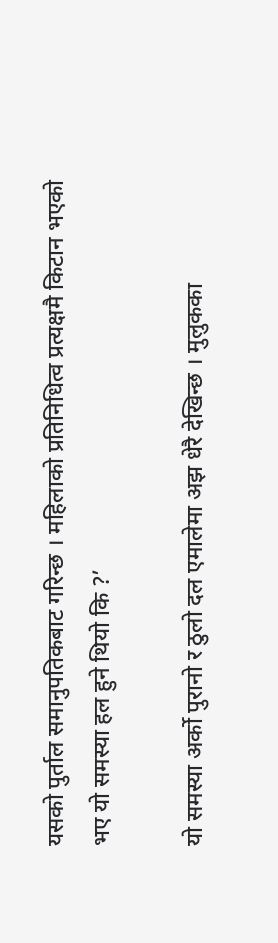यसको पुर्ताल समानुपतिकबाट गरिन्छ । महिलाको प्रतिनिधित्व प्रत्यक्षमै किटान भएको भए यो समस्या हल हुने थियो कि ?’

यो समस्या अर्को पुरानो र ठुलो दल एमालेमा अझ धेरै देखिन्छ । मुलुकका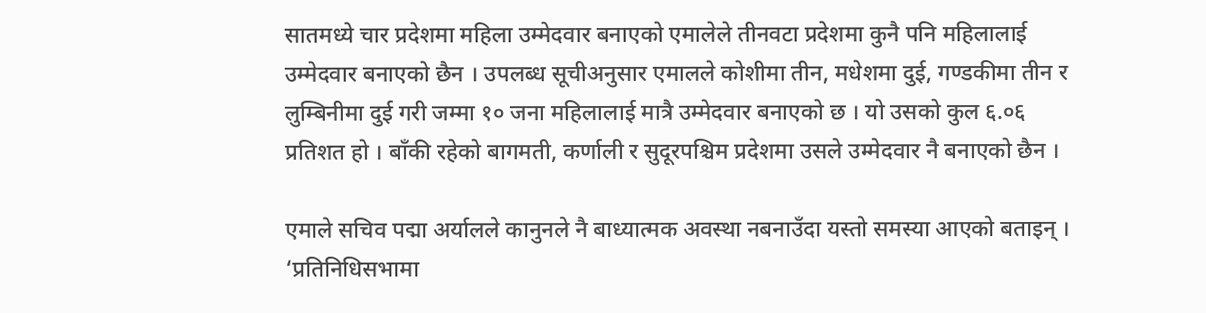सातमध्ये चार प्रदेशमा महिला उम्मेदवार बनाएको एमालेले तीनवटा प्रदेशमा कुनै पनि महिलालाई उम्मेदवार बनाएको छैन । उपलब्ध सूचीअनुसार एमालले कोशीमा तीन, मधेशमा दुई, गण्डकीमा तीन र लुम्बिनीमा दुई गरी जम्मा १० जना महिलालाई मात्रै उम्मेदवार बनाएको छ । यो उसको कुल ६.०६ प्रतिशत हो । बाँकी रहेको बागमती, कर्णाली र सुदूरपश्चिम प्रदेशमा उसले उम्मेदवार नै बनाएको छैन ।

एमाले सचिव पद्मा अर्यालले कानुनले नै बाध्यात्मक अवस्था नबनाउँदा यस्तो समस्या आएको बताइन् । ‘प्रतिनिधिसभामा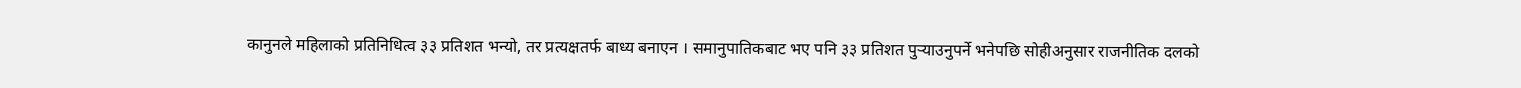कानुनले महिलाको प्रतिनिधित्व ३३ प्रतिशत भन्यो, तर प्रत्यक्षतर्फ बाध्य बनाएन । समानुपातिकबाट भए पनि ३३ प्रतिशत पुर्‍याउनुपर्ने भनेपछि सोहीअनुसार राजनीतिक दलको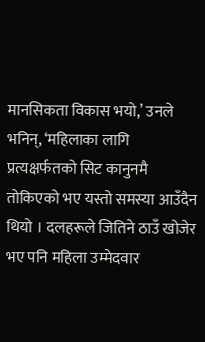मानसिकता विकास भयो,’ उनले भनिन्, ‘महिलाका लागि प्रत्यक्षर्फतको सिट कानुनमै तोकिएको भए यस्तो समस्या आउँदैन थियो । दलहरूले जितिने ठाउँ खोजेर भए पनि महिला उम्मेदवार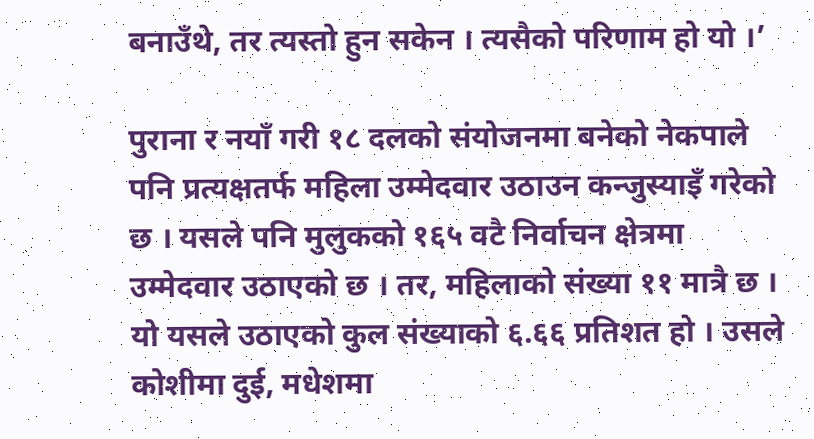बनाउँथे, तर त्यस्तो हुन सकेन । त्यसैको परिणाम हो यो ।’

पुराना र नयाँ गरी १८ दलको संयोजनमा बनेको नेकपाले पनि प्रत्यक्षतर्फ महिला उम्मेदवार उठाउन कन्जुस्याइँ गरेको छ । यसले पनि मुलुकको १६५ वटै निर्वाचन क्षेत्रमा उम्मेदवार उठाएको छ । तर, महिलाको संख्या ११ मात्रै छ । यो यसले उठाएको कुल संख्याको ६.६६ प्रतिशत हो । उसले कोशीमा दुई, मधेशमा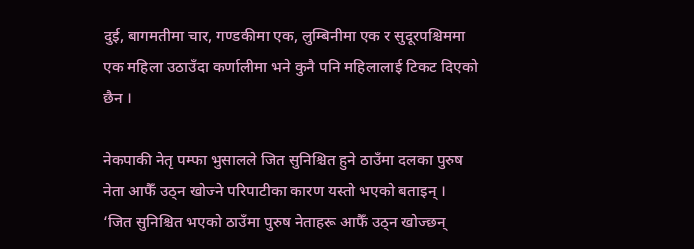दुई, बागमतीमा चार, गण्डकीमा एक, लुम्बिनीमा एक र सुदूरपश्चिममा एक महिला उठाउँदा कर्णालीमा भने कुनै पनि महिलालाई टिकट दिएको छैन ।

नेकपाकी नेतृ पम्फा भुसालले जित सुनिश्चित हुने ठाउँमा दलका पुरुष नेता आफैँ उठ्न खोज्ने परिपाटीका कारण यस्तो भएको बताइन् । ‘जित सुनिश्चित भएको ठाउँमा पुरुष नेताहरू आफैँ उठ्न खोज्छन्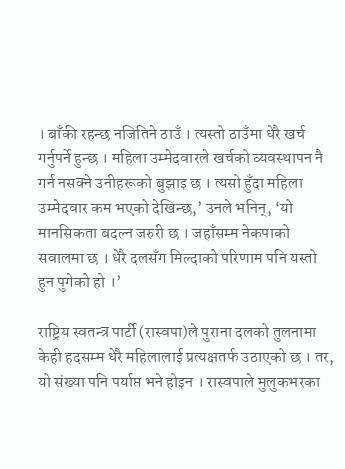। बाँकी रहन्छ नजितिने ठाउँ । त्यस्तो ठाउँमा धेरै खर्च गर्नुपर्ने हुन्छ । महिला उम्मेदवारले खर्चको व्यवस्थापन नै गर्न नसक्ने उनीहरूको बुझाइ छ । त्यसो हुँदा महिला उम्मेदवार कम भएको देखिन्छ,’ उनले भनिन्, ‘यो मानसिकता बदल्न जरुरी छ । जहाँसम्म नेकपाको सवालमा छ । धेरै दलसँग मिल्दाको परिणाम पनि यस्तो हुन पुगेको हो ।’

राष्ट्रिय स्वतन्त्र पार्टी (रास्वपा)ले पुराना दलको तुलनामा केही हदसम्म धेरै महिलालाई प्रत्यक्षतर्फ उठाएको छ । तर, यो संख्या पनि पर्याप्त भने होइन । रास्वपाले मुलुकभरका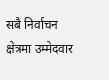सबै निर्वाचन क्षेत्रमा उम्मेदवार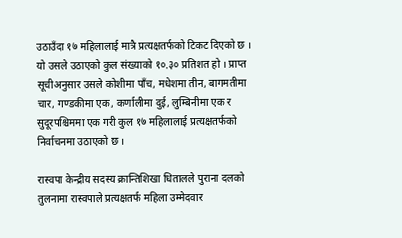उठाउँदा १७ महिलालाई मात्रै प्रत्यक्षतर्फको टिकट दिएको छ । यो उसले उठाएको कुल संख्याको १०.३० प्रतिशत हो । प्राप्त सूचीअनुसार उसले कोशीमा पाँच, मधेशमा तीन, बागमतीमा चार, गण्डकीमा एक, कर्णालीमा दुई, लुम्बिनीमा एक र सुदूरपश्चिममा एक गरी कुल १७ महिलालाई प्रत्यक्षतर्फको निर्वाचनमा उठाएको छ ।

रास्वपा केन्द्रीय सदस्य क्रान्तिशिखा धितालले पुराना दलको तुलनामा रास्वपाले प्रत्यक्षतर्फ महिला उम्मेदवार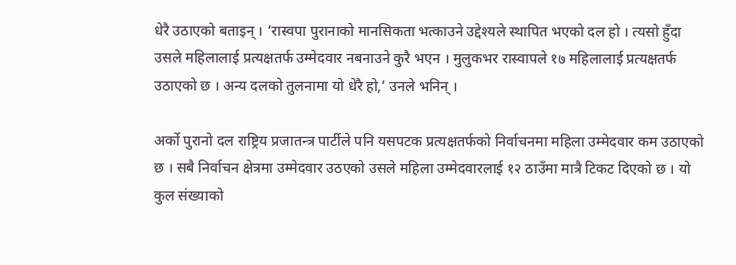धेरै उठाएको बताइन् । ‘रास्वपा पुरानाको मानसिकता भत्काउने उद्देश्यले स्थापित भएको दल हो । त्यसो हुँदा उसले महिलालाई प्रत्यक्षतर्फ उम्मेदवार नबनाउने कुरै भएन । मुलुकभर रास्वापले १७ महिलालाई प्रत्यक्षतर्फ उठाएको छ । अन्य दलको तुलनामा यो धेरै हो,’ उनले भनिन् ।

अर्को पुरानो दल राष्ट्रिय प्रजातन्त्र पार्टीले पनि यसपटक प्रत्यक्षतर्फको निर्वाचनमा महिला उम्मेदवार कम उठाएको छ । सबै निर्वाचन क्षेत्रमा उम्मेदवार उठएको उसले महिला उम्मेदवारलाई १२ ठाउँमा मात्रै टिकट दिएको छ । यो कुल संख्याको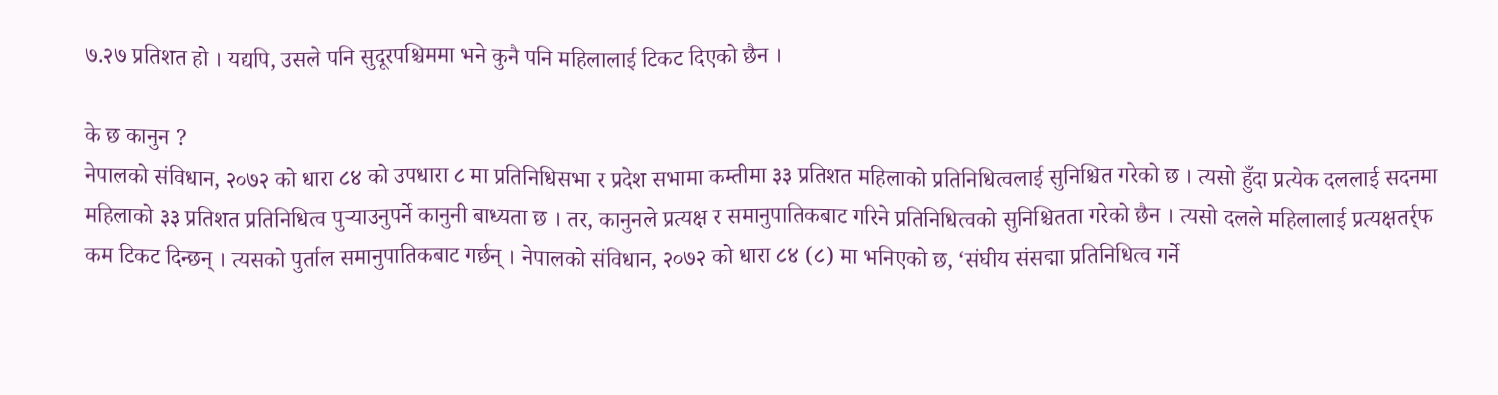७.२७ प्रतिशत हो । यद्यपि, उसले पनि सुदूरपश्चिममा भने कुनै पनि महिलालाई टिकट दिएको छैन ।

के छ कानुन ?
नेपालको संविधान, २०७२ को धारा ८४ को उपधारा ८ मा प्रतिनिधिसभा र प्रदेश सभामा कम्तीमा ३३ प्रतिशत महिलाको प्रतिनिधित्वलाई सुनिश्चित गरेको छ । त्यसो हुँदा प्रत्येक दललाई सदनमा महिलाको ३३ प्रतिशत प्रतिनिधित्व पुर्‍याउनुपर्ने कानुनी बाध्यता छ । तर, कानुनले प्रत्यक्ष र समानुपातिकबाट गरिने प्रतिनिधित्वको सुनिश्चितता गरेको छैन । त्यसो दलले महिलालाई प्रत्यक्षतर्र्फ कम टिकट दिन्छन् । त्यसको पुर्ताल समानुपातिकबाट गर्छन् । नेपालको संविधान, २०७२ को धारा ८४ (८) मा भनिएको छ, ‘संघीय संसद्मा प्रतिनिधित्व गर्ने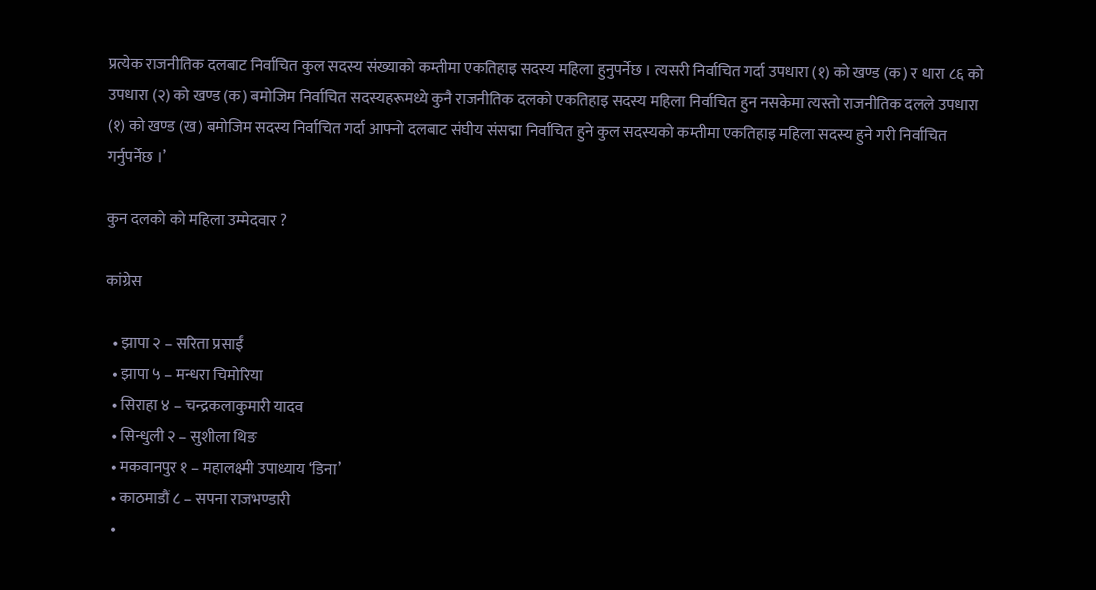प्रत्येक राजनीतिक दलबाट निर्वाचित कुल सदस्य संख्याको कम्तीमा एकतिहाइ सदस्य महिला हुनुपर्नेछ । त्यसरी निर्वाचित गर्दा उपधारा (१) को खण्ड (क) र धारा ८६ को उपधारा (२) को खण्ड (क) बमोजिम निर्वाचित सदस्यहरूमध्ये कुनै राजनीतिक दलको एकतिहाइ सदस्य महिला निर्वाचित हुन नसकेमा त्यस्तो राजनीतिक दलले उपधारा (१) को खण्ड (ख) बमोजिम सदस्य निर्वाचित गर्दा आफ्नो दलबाट संघीय संसद्मा निर्वाचित हुने कुल सदस्यको कम्तीमा एकतिहाइ महिला सदस्य हुने गरी निर्वाचित गर्नुपर्नेछ ।’

कुन दलको को महिला उम्मेदवार ?

कांग्रेस

  • झापा २ – सरिता प्रसाईं
  • झापा ५ – मन्धरा चिमोरिया
  • सिराहा ४ – चन्द्रकलाकुमारी यादव
  • सिन्धुली २ – सुशीला थिङ
  • मकवानपुर १ – महालक्ष्मी उपाध्याय ‘डिना’
  • काठमाडौं ८ – सपना राजभण्डारी
  •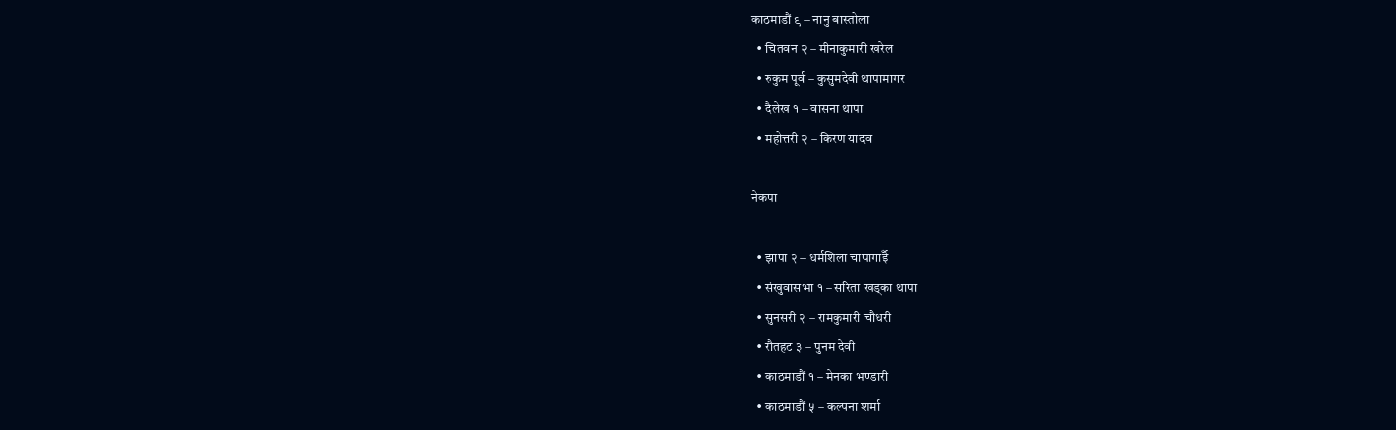काठमाडौं ९ – नानु बास्तोला
  • चितवन २ – मीनाकुमारी खरेल
  • रुकुम पूर्व – कुसुमदेवी थापामागर
  • दैलेख १ – वासना थापा
  • महोत्तरी २ – किरण यादव

नेकपा

  • झापा २ – धर्मशिला चापागाईँ
  • संखुवासभा १ – सरिता खड्का थापा
  • सुनसरी २ – रामकुमारी चौधरी
  • रौतहट ३ – पुनम देवी
  • काठमाडौं १ – मेनका भण्डारी
  • काठमाडौं ५ – कल्पना शर्मा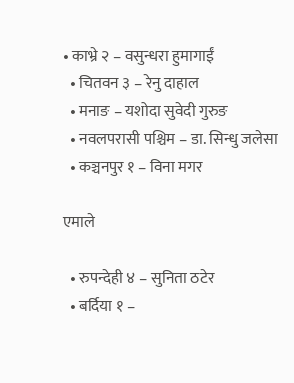• काभ्रे २ – वसुन्धरा हुमागाईं
  • चितवन ३ – रेनु दाहाल
  • मनाङ – यशोदा सुवेदी गुरुङ
  • नवलपरासी पश्चिम – डा. सिन्धु जलेसा
  • कञ्चनपुर १ – विना मगर

एमाले

  • रुपन्देही ४ – सुनिता ठटेर
  • बर्दिया १ –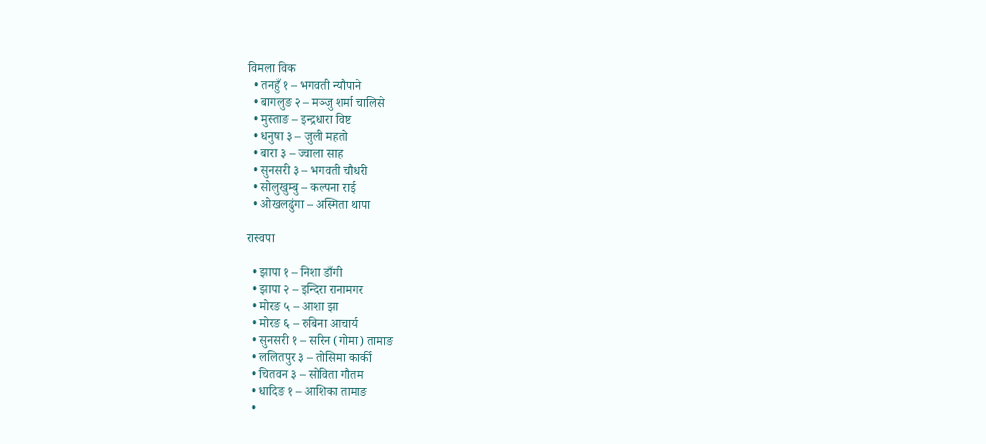विमला विक
  • तनहुँ १ – भगवती न्यौपाने
  • बागलुङ २ – मञ्जु शर्मा चालिसे
  • मुस्ताङ – इन्द्रधारा विष्ट
  • धनुषा ३ – जुली महतो
  • बारा ३ – ज्वाला साह
  • सुनसरी ३ – भगवती चौधरी
  • सोलुखुम्बु – कल्पना राई
  • ओखलढुंगा – अस्मिता थापा

रास्वपा

  • झापा १ – निशा डाँगी
  • झापा २ – इन्दिरा रानामगर
  • मोरङ ५ – आशा झा
  • मोरङ ६ – रुबिना आचार्य
  • सुनसरी १ – सरिन (गोमा) तामाङ
  • ललितपुर ३ – तोसिमा कार्की
  • चितवन ३ – सोविता गौतम
  • धादिङ १ – आशिका तामाङ
  •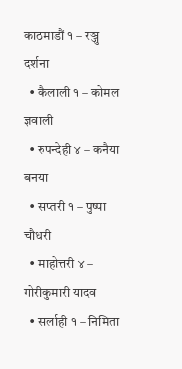काठमाडौं १ – रञ्जु दर्शना
  • कैलाली १ – कोमल ज्ञवाली
  • रुपन्देही ४ – कनैया बनया
  • सप्तरी १ – पुष्पा चौधरी
  • माहोत्तरी ४ – गोरीकुमारी यादव
  • सर्लाही १ – निमिता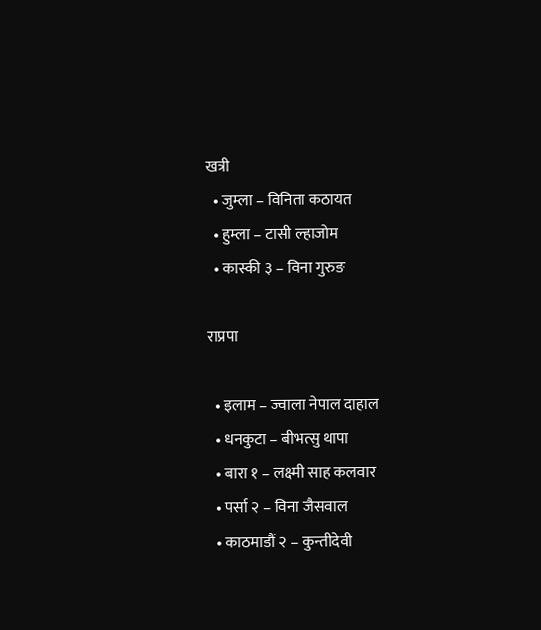खत्री
  • जुम्ला – विनिता कठायत
  • हुम्ला – टासी ल्हाजोम
  • कास्की ३ – विना गुरुङ

राप्रपा

  • इलाम – ज्वाला नेपाल दाहाल
  • धनकुटा – बीभत्सु थापा
  • बारा १ – लक्ष्मी साह कलवार
  • पर्सा २ – विना जैसवाल
  • काठमाडौं २ – कुन्तीदेवी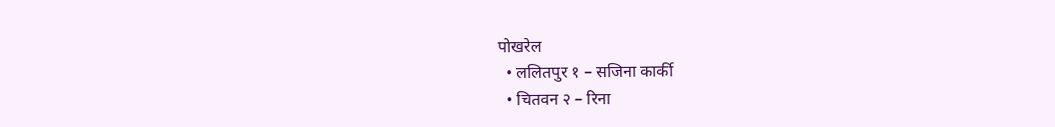पोखरेल
  • ललितपुर १ – सजिना कार्की
  • चितवन २ – रिना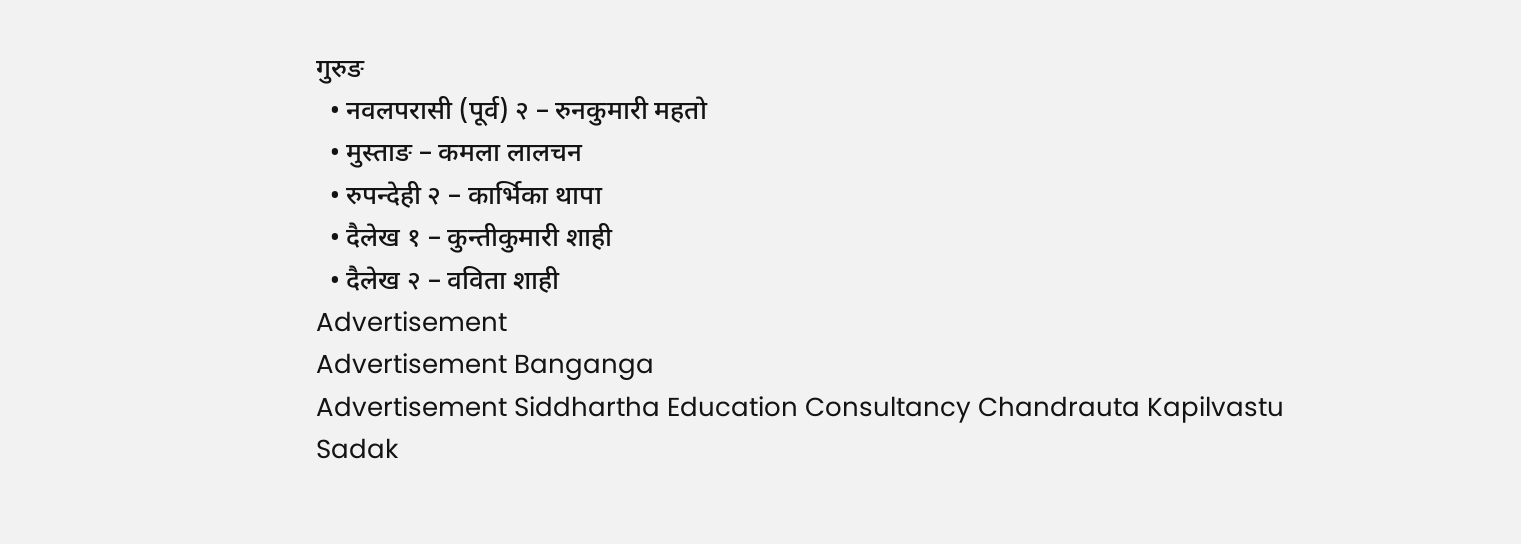गुरुङ
  • नवलपरासी (पूर्व) २ – रुनकुमारी महतो
  • मुस्ताङ – कमला लालचन
  • रुपन्देही २ – कार्भिका थापा
  • दैलेख १ – कुन्तीकुमारी शाही
  • दैलेख २ – वविता शाही
Advertisement
Advertisement Banganga
Advertisement Siddhartha Education Consultancy Chandrauta Kapilvastu Sadak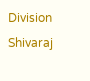Division Shivaraj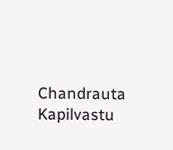Chandrauta Kapilvastu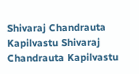Shivaraj Chandrauta Kapilvastu Shivaraj Chandrauta Kapilvastu